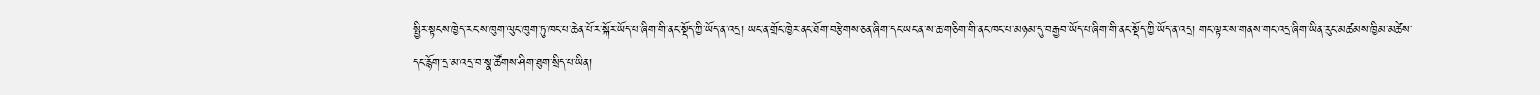སྤྱིར་སྟངས་ཁྱེད་རང་ས་ཁུག་ལུང་ཁུག་ཏུ་ཁང་པ་ཆེན་པོ་ར་སྐོར་ཡོད་པ་ཞིག་གི་ནང་སྡོད་ཀྱི་ཡོད་ན་འདྲ། ཡང་ན་གྲོང་ཁྱེར་ནང་ཐོག་བརྩེགས་ཅན་ཞིག་དང་ཡང་ན་ས་ཆ་གཅིག་གི་ནང་ཁང་པ་མཉམ་དུ་བརྒྱབ་ཡོད་པ་ཞིག་གི་ནང་སྡོད་ཀྱི་ཡོད་ན་འདྲ། གང་ལྟར་ས་གནས་གང་འདྲ་ཞིག་ཡིན་རུང་མཚམས་ཁྱིམ་མཚེས་དང་རྙོག་དྲ་མ་འདྲ་བ་སྣ་ཚོགས་ཤིག་ཐུག་སྲིད་པ་ཡིན།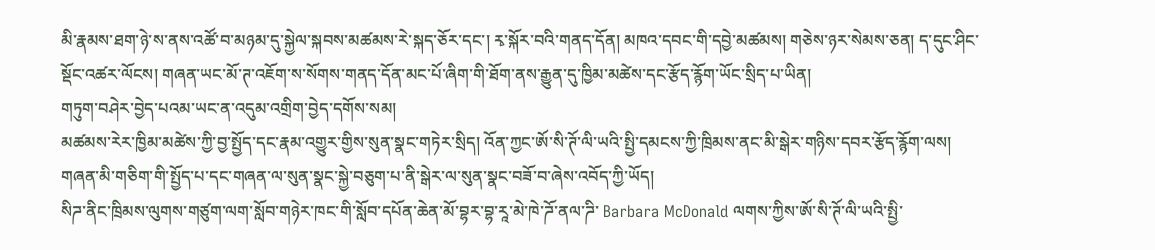མི་རྣམས་ཐག་ཉེ་ས་ནས་འཚོ་བ་མཉམ་དུ་སྐྱེལ་སྐབས་མཚམས་རེ་སྐད་ཅོར་དང་། རྭ་སྐོར་བའི་གནད་དོན། མཁའ་དབང་གི་དབྱེ་མཚམས། གཅེས་ཉར་སེམས་ཅན། ད་དུང་ཤིང་སྡོང་འཚར་ལོངས། གཞན་ཡང་མོ་ཊ་འཇོག་ས་སོགས་གནད་དོན་མང་པོ་ཞིག་གི་ཐོག་ནས་རྒྱུན་དུ་ཁྱིམ་མཚེས་དང་རྩོད་རྙོག་ཡོང་སྲིད་པ་ཡིན།
གཏུག་བཤེར་བྱེད་པའམ་ཡང་ན་འདུམ་འགྲིག་བྱེད་དགོས་སམ།
མཚམས་རེར་ཁྱིམ་མཚེས་ཀྱི་བྱ་སྤྱོད་དང་རྣམ་འགྱུར་གྱིས་སུན་སྣང་གཏེར་སྲིད། འོན་ཀྱང་ཨོ་སི་ཊོ་ལི་ཡའི་སྤྱི་དམངས་ཀྱི་ཁྲིམས་ནང་མི་སྒེར་གཉིས་དབར་རྩོད་རྙོག་ལས། གཞན་མི་གཅིག་གི་སྤྱོད་པ་དང་གཞན་ལ་སུན་སྣང་སྐྱེ་བཅུག་པ་ནི་སྒེར་ལ་སུན་སྣང་བཟོ་བ་ཞེས་འབོད་ཀྱི་ཡོད།
སིཌ་ནིང་ཁྲིམས་ལུགས་གཙུག་ལག་སློབ་གཉེར་ཁང་གི་སློབ་དཔོན་ཆེན་མོ་བྷར་བྷ་རཱ་མེ་ཁེ་ཌོ་ནལ་ཌི་ Barbara McDonald ལགས་ཀྱིས་ཨོ་སི་ཊོ་ལི་ཡའི་སྤྱི་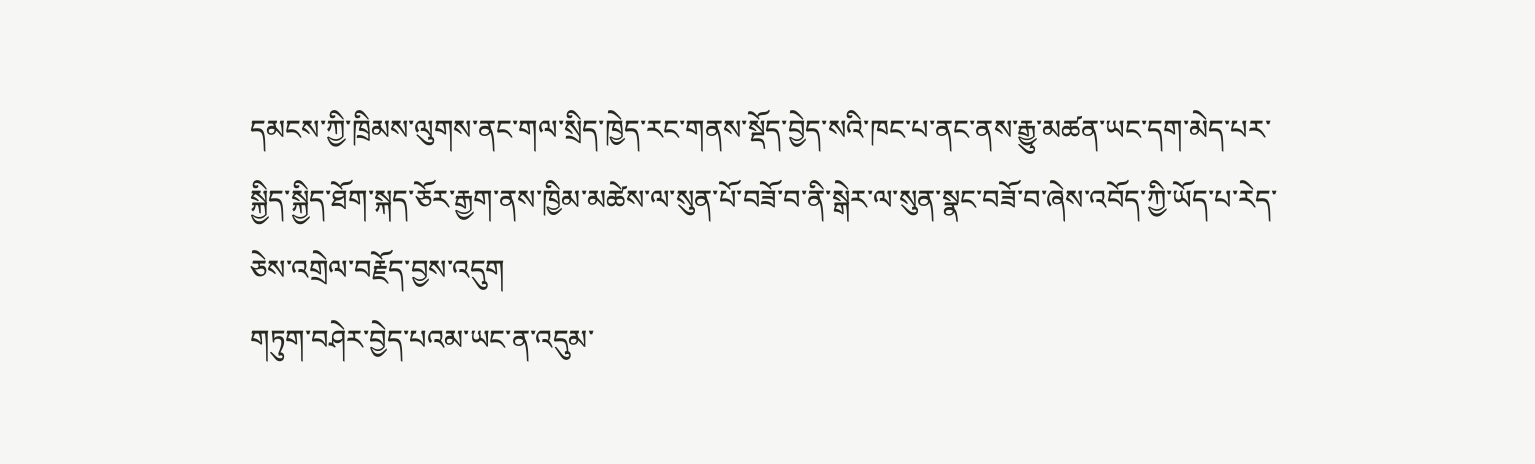དམངས་ཀྱི་ཁྲིམས་ལུགས་ནང་གལ་སྲིད་ཁྱེད་རང་གནས་སྡོད་བྱེད་སའི་ཁང་པ་ནང་ནས་རྒྱུ་མཚན་ཡང་དག་མེད་པར་སྐྱིད་སྐྱིད་ཐོག་སྐད་ཅོར་རྒྱག་ནས་ཁྱིམ་མཚེས་ལ་སུན་པོ་བཟོ་བ་ནི་སྒེར་ལ་སུན་སྣང་བཟོ་བ་ཞེས་འབོད་ཀྱི་ཡོད་པ་རེད་ཅེས་འགྲེལ་བརྗོད་བྱས་འདུག
གཏུག་བཤེར་བྱེད་པའམ་ཡང་ན་འདུམ་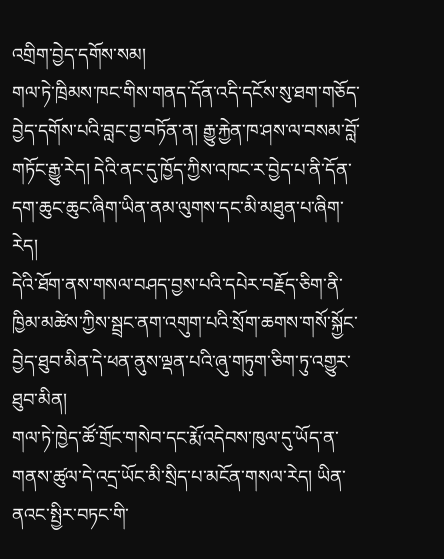འགྲིག་བྱེད་དགོས་སམ།
གལ་ཏེ་ཁྲིམས་ཁང་གིས་གནད་དོན་འདི་དངོས་སུ་ཐག་གཅོད་བྱེད་དགོས་པའི་བླང་བྱ་བཏོན་ན། རྒྱུ་རྐྱེན་ཁ་ཤས་ལ་བསམ་བློ་གཏོང་རྒྱུ་རེད། དེའི་ནང་དུ་ཁྱོད་ཀྱིས་འཁང་ར་བྱེད་པ་ནི་དོན་དག་ཆུང་ཆུང་ཞིག་ཡིན་ནམ་ལུགས་དང་མི་མཐུན་པ་ཞིག་རེད།
དེའི་ཐོག་ནས་གསལ་བཤད་བྱས་པའི་དཔེར་བརྗོད་ཅིག་ནི་ཁྱིམ་མཚེས་ཀྱིས་སྦྲང་ནག་འགུག་པའི་སྲོག་ཆགས་གསོ་སྐྱོང་བྱེད་ཐུབ་མིན་དེ་ཕན་ནུས་ལྡན་པའི་ཞུ་གཏུག་ཅིག་ཏུ་འགྱུར་ཐུབ་མིན།
གལ་ཏེ་ཁྱེད་ཚོ་གྲོང་གསེབ་དང་རྨོ་འདེབས་ཁུལ་དུ་ཡོད་ན་གནས་ཚུལ་དེ་འདྲ་ཡོང་མི་སྲིད་པ་མངོན་གསལ་རེད། ཡིན་ནའང་སྤྱིར་བཏང་གི་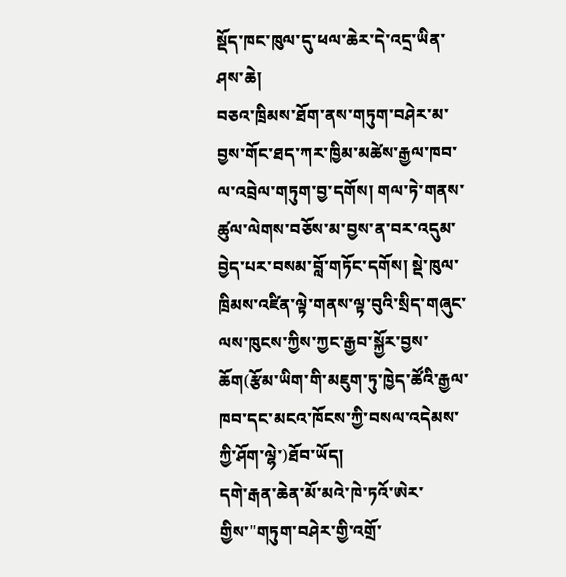སྡོད་ཁང་ཁུལ་དུ་ཕལ་ཆེར་དེ་འདྲ་ཡིན་ཤས་ཆེ།
བཅའ་ཁྲིམས་ཐོག་ནས་གཏུག་བཤེར་མ་བྱས་གོང་ཐད་ཀར་ཁྱིམ་མཚེས་རྒྱལ་ཁབ་ལ་འབྲེལ་གཏུག་བྱ་དགོས། གལ་ཏེ་གནས་ཚུལ་ལེགས་བཅོས་མ་བྱས་ན་བར་འདུམ་བྱེད་པར་བསམ་བློ་གཏོང་དགོས། སྡེ་ཁུལ་ཁྲིམས་འཛིན་ལྟེ་གནས་ལྟ་བུའི་སྲིད་གཞུང་ལས་ཁུངས་ཀྱིས་ཀྱང་རྒྱབ་སྐྱོར་བྱས་ཆོག(རྩོམ་ཡིག་གི་མཇུག་ཏུ་ཁྱེད་ཚོའི་རྒྱལ་ཁབ་དང་མངའ་ཁོངས་ཀྱི་བསལ་འདེམས་ཀྱི་ཤོག་ལྷེ་)ཐོབ་ཡོད།
དགེ་རྒན་ཆེན་མོ་མའེ་ཁེ་ཏའོ་ཨེར་གྱིས་"གཏུག་བཤེར་གྱི་འགྲོ་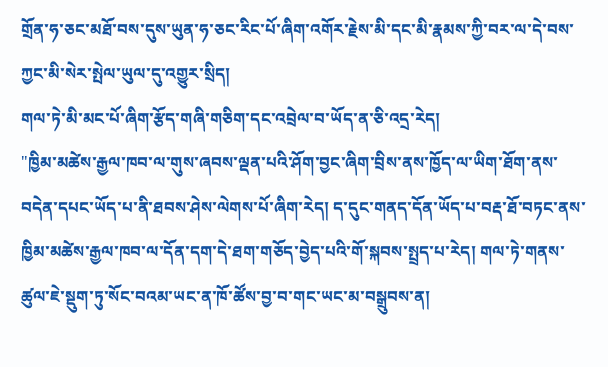གྲོན་ཧ་ཅང་མཐོ་བས་དུས་ཡུན་ཧ་ཅང་རིང་པོ་ཞིག་འགོར་རྗེས་མི་དང་མི་རྣམས་ཀྱི་བར་ལ་དེ་བས་ཀྱང་མི་སེར་སྤེལ་ཡུལ་དུ་འགྱུར་སྲིད།
གལ་ཏེ་མི་མང་པོ་ཞིག་རྩོད་གཞི་གཅིག་དང་འབྲེལ་བ་ཡོད་ན་ཅི་འདྲ་རེད།
"ཁྱིམ་མཚེས་རྒྱལ་ཁབ་ལ་གུས་ཞབས་ལྡན་པའི་ཤོག་བྱང་ཞིག་བྲིས་ནས་ཁྱོད་ལ་ཡིག་ཐོག་ནས་བདེན་དཔང་ཡོད་པ་ནི་ཐབས་ཤེས་ལེགས་པོ་ཞིག་རེད། ད་དུང་གནད་དོན་ཡོད་པ་བརྡ་ཐོ་བཏང་ནས་ཁྱིམ་མཚེས་རྒྱལ་ཁབ་ལ་དོན་དག་དེ་ཐག་གཅོད་བྱེད་པའི་གོ་སྐབས་སྤྲད་པ་རེད། གལ་ཏེ་གནས་ཚུལ་ཇེ་སྡུག་ཏུ་སོང་བའམ་ཡང་ན་ཁོ་ཚོས་བྱ་བ་གང་ཡང་མ་བསྒྲུབས་ན།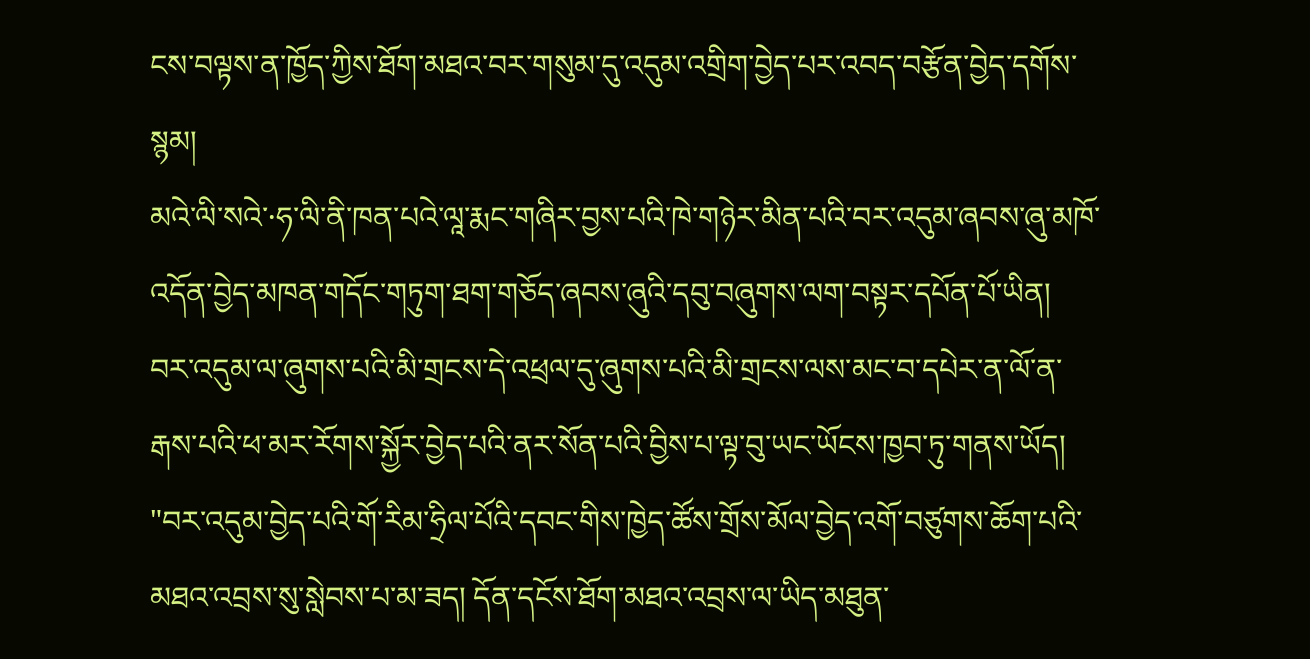ངས་བལྟས་ན་ཁྱོད་ཀྱིས་ཐོག་མཐའ་བར་གསུམ་དུ་འདུམ་འགྲིག་བྱེད་པར་འབད་བརྩོན་བྱེད་དགོས་སྙམ།
མའེ་ལི་སའེ་·ཧ་ལི་ནི་ཁན་པའེ་ལཱ་རྨང་གཞིར་བྱས་པའི་ཁེ་གཉེར་མིན་པའི་བར་འདུམ་ཞབས་ཞུ་མཁོ་འདོན་བྱེད་མཁན་གདོང་གཏུག་ཐག་གཅོད་ཞབས་ཞུའི་དབུ་བཞུགས་ལག་བསྟར་དཔོན་པོ་ཡིན།
བར་འདུམ་ལ་ཞུགས་པའི་མི་གྲངས་དེ་འཕྲལ་དུ་ཞུགས་པའི་མི་གྲངས་ལས་མང་བ་དཔེར་ན་ལོ་ན་རྒས་པའི་ཕ་མར་རོགས་སྐྱོར་བྱེད་པའི་ནར་སོན་པའི་བྱིས་པ་ལྟ་བུ་ཡང་ཡོངས་ཁྱབ་ཏུ་གནས་ཡོད།
"བར་འདུམ་བྱེད་པའི་གོ་རིམ་ཧྲིལ་པོའི་དབང་གིས་ཁྱེད་ཚོས་གྲོས་མོལ་བྱེད་འགོ་བཙུགས་ཆོག་པའི་མཐའ་འབྲས་སུ་སླེབས་པ་མ་ཟད། དོན་དངོས་ཐོག་མཐའ་འབྲས་ལ་ཡིད་མཐུན་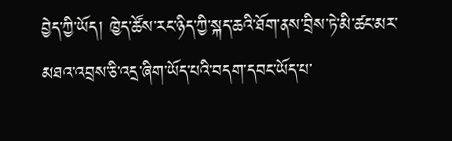བྱེད་ཀྱི་ཡོད། ཁྱེད་ཚོས་རང་ཉིད་ཀྱི་སྐད་ཆའི་ཐོག་ནས་བྲིས་ཏེ་མི་ཚང་མར་མཐའ་འབྲས་ཅི་འདྲ་ཞིག་ཡོད་པའི་བདག་དབང་ཡོད་པ་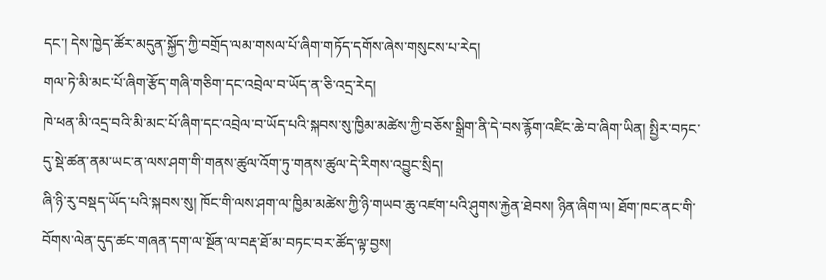དང་། དེས་ཁྱེད་ཚོར་མདུན་སྐྱོད་ཀྱི་བགྲོད་ལམ་གསལ་པོ་ཞིག་གཏོད་དགོས་ཞེས་གསུངས་པ་རེད།
གལ་ཏེ་མི་མང་པོ་ཞིག་རྩོད་གཞི་གཅིག་དང་འབྲེལ་བ་ཡོད་ན་ཅི་འདྲ་རེད།
ཁེ་ཕན་མི་འདྲ་བའི་མི་མང་པོ་ཞིག་དང་འབྲེལ་བ་ཡོད་པའི་སྐབས་སུ་ཁྱིམ་མཚེས་ཀྱི་བཅོས་སྒྲིག་ནི་དེ་བས་རྙོག་འཛིང་ཆེ་བ་ཞིག་ཡིན། སྤྱིར་བཏང་དུ་སྡེ་ཚན་ནམ་ཡང་ན་ལས་ཤག་གི་གནས་ཚུལ་འོག་ཏུ་གནས་ཚུལ་དེ་རིགས་འབྱུང་སྲིད།
ཞི་ཉི་རུ་བསྡད་ཡོད་པའི་སྐབས་སུ། ཁོང་གི་ལས་ཤག་ལ་ཁྱིམ་མཚེས་ཀྱི་ཉི་གཡབ་ཆུ་འཛག་པའི་ཤུགས་རྐྱེན་ཐེབས། ཉིན་ཞིག་ལ། ཐོག་ཁང་ནང་གི་བོགས་ལེན་དུད་ཚང་གཞན་དག་ལ་སྔོན་ལ་བརྡ་ཐོ་མ་བཏང་བར་ཚོད་ལྟ་བྱས།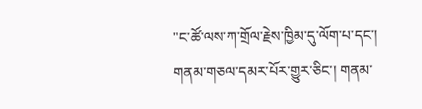"ང་ཚོ་ལས་ཀ་གྲོལ་རྗེས་ཁྱིམ་དུ་ལོག་པ་དང་། གནམ་གཅལ་དམར་པོར་གྱུར་ཅིང་། གནམ་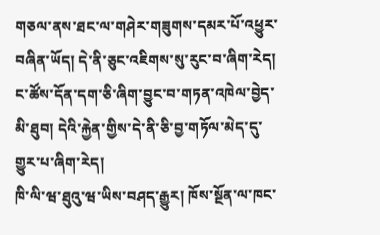གཅལ་ནས་ཐང་ལ་གཤེར་གཟུགས་དམར་པོ་འཕྱུར་བཞིན་ཡོད། དེ་ནི་ཅུང་འཇིགས་སུ་རུང་བ་ཞིག་རེད། ང་ཚོས་དོན་དག་ཅི་ཞིག་བྱུང་བ་གཏན་འཁེལ་བྱེད་མི་ཐུབ། དེའི་རྐྱེན་གྱིས་དེ་ནི་ཅི་བྱ་གཏོལ་མེད་དུ་གྱུར་པ་ཞིག་རེད།
ཁི་ལི་ཝ་ཐུའུ་ཝ་ཡིས་བཤད་རྒྱུར། ཁོས་སྔོན་ལ་ཁང་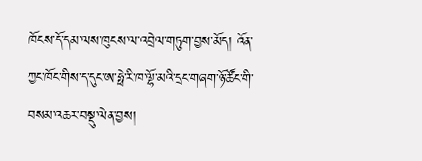ཁོངས་དོ་དམ་ལས་ཁུངས་ལ་འབྲེལ་གཏུག་བྱས་མོད། འོན་ཀྱང་ཁོང་གིས་ད་དུང་ཨ་ཧྥེ་རི་ཁ་ལྷོ་མའི་དྲང་གཞག་ཉོ་ཚོང་གི་བསམ་འཆར་བསྡུ་ལེན་བྱས།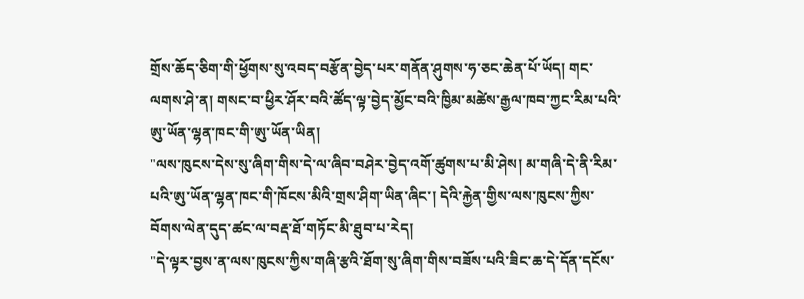གྲོས་ཆོད་ཅིག་གི་ཕྱོགས་སུ་འབད་བརྩོན་བྱེད་པར་གནོན་ཤུགས་ཧ་ཅང་ཆེན་པོ་ཡོད། གང་ལགས་ཤེ་ན། གསང་བ་ཕྱིར་ཤོར་བའི་ཚོད་ལྟ་བྱེད་མྱོང་བའི་ཁྱིམ་མཚེས་རྒྱལ་ཁབ་ཀྱང་རིམ་པའི་ཨུ་ཡོན་ལྷན་ཁང་གི་ཨུ་ཡོན་ཡིན།
"ལས་ཁུངས་དེས་སུ་ཞིག་གིས་དེ་ལ་ཞིབ་བཤེར་བྱེད་འགོ་ཚུགས་པ་མི་ཤེས། མ་གཞི་དེ་ནི་རིམ་པའི་ཨུ་ཡོན་ལྷན་ཁང་གི་ཁོངས་མིའི་གྲས་ཤིག་ཡིན་ཞིང་། དེའི་རྐྱེན་གྱིས་ལས་ཁུངས་ཀྱིས་བོགས་ལེན་དུད་ཚང་ལ་བརྡ་ཐོ་གཏོང་མི་ཐུབ་པ་རེད།
"དེ་ལྟར་བྱས་ན་ལས་ཁུངས་ཀྱིས་གཞི་རྩའི་ཐོག་སུ་ཞིག་གིས་བཟོས་པའི་ཟིང་ཆ་དེ་དོན་དངོས་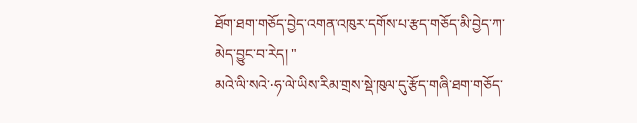ཐོག་ཐག་གཅོད་བྱེད་འགན་འཁུར་དགོས་པ་རྩད་གཅོད་མི་བྱེད་ཀ་མེད་བྱུང་བ་རེད། "
མའེ་ལི་སའེ་·ཧ་ལེ་ཡིས་རིམ་གྲས་སྡེ་ཁུལ་དུ་རྩོད་གཞི་ཐག་གཅོད་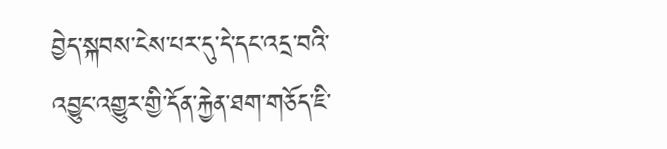བྱེད་སྐབས་ངེས་པར་དུ་དེ་དང་འདྲ་བའི་འབྱུང་འགྱུར་གྱི་དོན་རྐྱེན་ཐག་གཅོད་ཇི་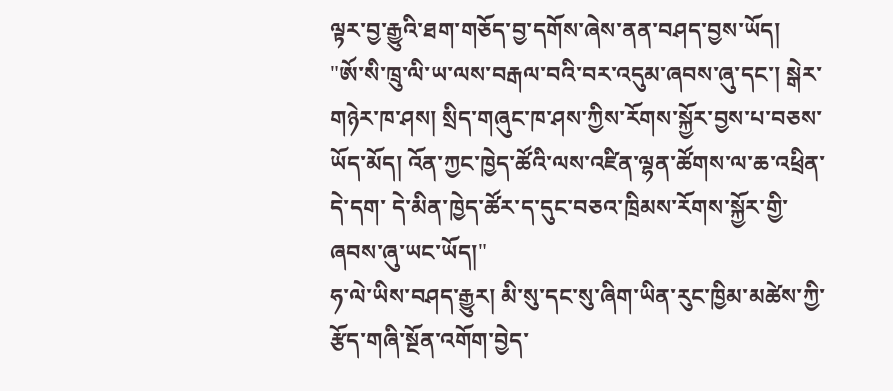ལྟར་བྱ་རྒྱུའི་ཐག་གཅོད་བྱ་དགོས་ཞེས་ནན་བཤད་བྱས་ཡོད།
"ཨོ་སི་ཁྲུ་ལི་ཡ་ལས་བརྒལ་བའི་བར་འདུམ་ཞབས་ཞུ་དང་། སྒེར་གཉེར་ཁ་ཤས། སྲིད་གཞུང་ཁ་ཤས་ཀྱིས་རོགས་སྐྱོར་བྱས་པ་བཅས་ཡོད་མོད། འོན་ཀྱང་ཁྱེད་ཚོའི་ལས་འཛིན་ལྷན་ཚོགས་ལ་ཆ་འཕྲིན་དེ་དག་ དེ་མིན་ཁྱེད་ཚོར་ད་དུང་བཅའ་ཁྲིམས་རོགས་སྐྱོར་གྱི་ཞབས་ཞུ་ཡང་ཡོད།"
ཧ་ལེ་ཡིས་བཤད་རྒྱུར། མི་སུ་དང་སུ་ཞིག་ཡིན་རུང་ཁྱིམ་མཚེས་ཀྱི་རྩོད་གཞི་སྔོན་འགོག་བྱེད་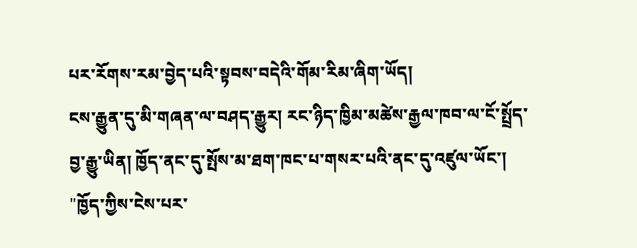པར་རོགས་རམ་བྱེད་པའི་སྟབས་བདེའི་གོམ་རིམ་ཞིག་ཡོད།
ངས་རྒྱུན་དུ་མི་གཞན་ལ་བཤད་རྒྱུར། རང་ཉིད་ཁྱིམ་མཚེས་རྒྱལ་ཁབ་ལ་ངོ་སྤྲོད་བྱ་རྒྱུ་ཡིན། ཁྱོད་ནང་དུ་སྤོས་མ་ཐག་ཁང་པ་གསར་པའི་ནང་དུ་འཛུལ་ཡོང་།
"ཁྱོད་ཀྱིས་ངེས་པར་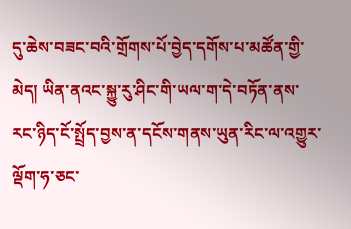དུ་ཆེས་བཟང་བའི་གྲོགས་པོ་བྱེད་དགོས་པ་མཚོན་གྱི་མེད། ཡིན་ནའང་སྐྱུ་རུ་ཤིང་གི་ཡལ་ག་དེ་བཏོན་ནས་རང་ཉིད་ངོ་སྤྲོད་བྱས་ན་དངོས་གནས་ཡུན་རིང་ལ་འགྱུར་ལྡོག་ཧ་ཅང་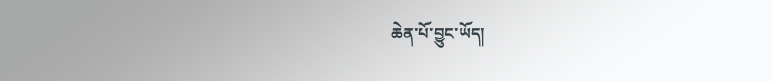ཆེན་པོ་བྱུང་ཡོད།